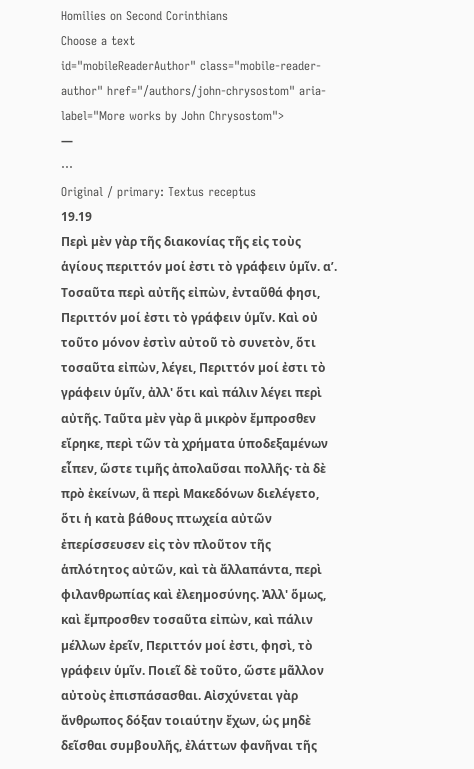Homilies on Second Corinthians
Choose a text
id="mobileReaderAuthor" class="mobile-reader-author" href="/authors/john-chrysostom" aria-label="More works by John Chrysostom">
—
⋯
Original / primary: Textus receptus
19.19
Περὶ µὲν γὰρ τῆς διακονίας τῆς εἰς τοὺς ἁγίους περιττόν µοί ἐστι τὸ γράφειν ὑµῖν. αʹ. Τοσαῦτα περὶ αὐτῆς εἰπὼν, ἐνταῦθά φησι, Περιττόν µοί ἐστι τὸ γράφειν ὑµῖν. Καὶ οὐ τοῦτο µόνον ἐστὶν αὐτοῦ τὸ συνετὸν, ὅτι τοσαῦτα εἰπὼν, λέγει, Περιττόν µοί ἐστι τὸ γράφειν ὑµῖν, ἀλλ' ὅτι καὶ πάλιν λέγει περὶ αὐτῆς. Ταῦτα µὲν γὰρ ἃ µικρὸν ἔµπροσθεν εἴρηκε, περὶ τῶν τὰ χρήµατα ὑποδεξαµένων εἶπεν, ὥστε τιµῆς ἀπολαῦσαι πολλῆς· τὰ δὲ πρὸ ἐκείνων, ἃ περὶ Μακεδόνων διελέγετο, ὅτι ἡ κατὰ βάθους πτωχεία αὐτῶν ἐπερίσσευσεν εἰς τὸν πλοῦτον τῆς ἁπλότητος αὐτῶν, καὶ τὰ ἄλλαπάντα, περὶ φιλανθρωπίας καὶ ἐλεηµοσύνης. Ἀλλ' ὅµως, καὶ ἔµπροσθεν τοσαῦτα εἰπὼν, καὶ πάλιν µέλλων ἐρεῖν, Περιττόν µοί ἐστι, φησὶ, τὸ γράφειν ὑµῖν. Ποιεῖ δὲ τοῦτο, ὥστε µᾶλλον αὐτοὺς ἐπισπάσασθαι. Αἰσχύνεται γὰρ ἄνθρωπος δόξαν τοιαύτην ἔχων, ὡς µηδὲ δεῖσθαι συµβουλῆς, ἐλάττων φανῆναι τῆς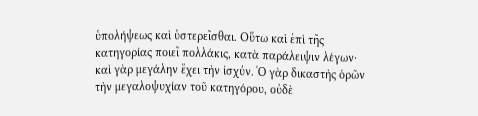ὑπολήψεως καὶ ὑστερεῖσθαι. Οὕτω καὶ ἐπὶ τῆς κατηγορίας ποιεῖ πολλάκις, κατὰ παράλειψιν λέγων· καὶ γὰρ µεγάλην ἔχει τὴν ἰσχύν. Ὁ γὰρ δικαστὴς ὁρῶν τὴν µεγαλοψυχίαν τοῦ κατηγόρου, οὐδὲ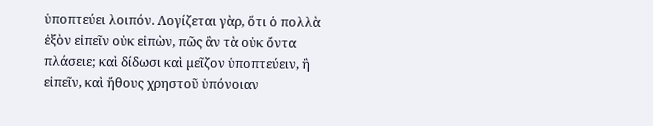ὑποπτεύει λοιπόν. Λογίζεται γὰρ, ὅτι ὁ πολλὰ ἐξὸν εἰπεῖν οὐκ εἰπὼν, πῶς ἂν τὰ οὐκ ὄντα πλάσειε; καὶ δίδωσι καὶ µεῖζον ὑποπτεύειν, ἢ εἰπεῖν, καὶ ἤθους χρηστοῦ ὑπόνοιαν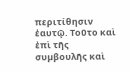περιτίθησιν ἑαυτῷ. Τοῦτο καὶ ἐπὶ τῆς συµβουλῆς καὶ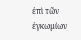ἐπὶ τῶν ἐγκωµίων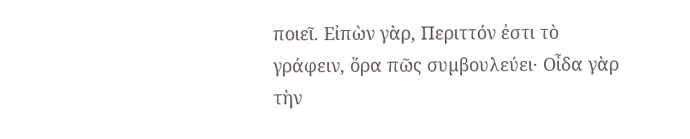ποιεῖ. Εἰπὼν γὰρ, Περιττόν ἐστι τὸ γράφειν, ὅρα πῶς συµβουλεύει· Οἶδα γὰρ τὴν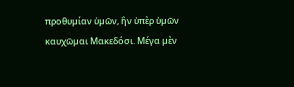προθυµίαν ὑµῶν, ἢν ὑπὲρ ὑµῶν καυχῶµαι Μακεδόσι. Μέγα µὲν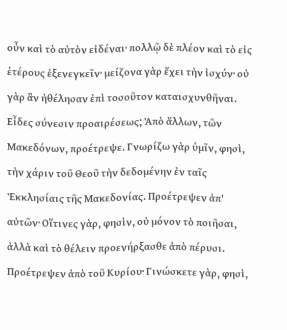οὖν καὶ τὸ αὐτὸν εἰδέναι· πολλῷ δὲ πλέον καὶ τὸ εἰς ἑτέρους ἐξενεγκεῖν· µείζονα γὰρ ἔχει τὴν ἰσχύν· οὐ γὰρ ἂν ἠθέλησαν ἐπὶ τοσοῦτον καταισχυνθῆναι. Εἶδες σύνεσιν προαιρέσεως; Ἀπὸ ἄλλων, τῶν Μακεδόνων, προέτρεψε. Γνωρίζω γὰρ ὑµῖν, φησὶ, τὴν χάριν τοῦ Θεοῦ τὴν δεδοµένην ἐν ταῖς Ἐκκλησίαις τῆς Μακεδονίας. Προέτρεψεν ἀπ' αὐτῶν· Οἵτινες γὰρ, φησὶν, οὐ µόνον τὸ ποιῆσαι, ἀλλὰ καὶ τὸ θέλειν προενήρξασθε ἀπὸ πέρυσι. Προέτρεψεν ἀπὸ τοῦ Κυρίου· Γινώσκετε γὰρ, φησὶ,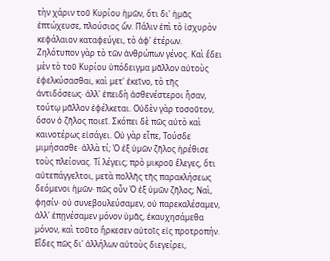τὴν χάριν τοῦ Κυρίου ἡµῶν, ὅτι δι' ἡµᾶς ἐπτώχευσε, πλούσιος ὤν. Πάλιν ἐπὶ τὸ ἰσχυρὸν κεφάλαιον καταφεύγει, τὸ ἀφ' ἑτέρων. Ζηλότυπον γὰρ τὸ τῶν ἀνθρώπων γένος. Καὶ ἔδει µὲν τὸ τοῦ Κυρίου ὑπόδειγµα µᾶλλον αὐτοὺς ἐφελκύσασθαι, καὶ µετ' ἐκεῖνο, τὸ τῆς ἀντιδόσεως· ἀλλ' ἐπειδὴ ἀσθενέστεροι ἦσαν, τούτῳ µᾶλλον ἐφέλκεται. Οὐδὲν γὰρ τοσοῦτον, ὅσον ὁ ζῆλος ποιεῖ. Σκόπει δὲ πῶς αὐτὸ καὶ καινοτέρως εἰσάγει. Οὐ γὰρ εἶπε, Τούσδε µιµήσασθε· ἀλλὰ τί; Ὁ ἐξ ὑµῶν ζῆλος ἠρέθισε τοὺς πλείονας. Τί λέγεις; πρὸ µικροῦ ἔλεγες, ὅτι αὐτεπάγγελτοι, µετὰ πολλῆς τῆς παρακλήσεως δεόµενοι ἡµῶν· πῶς οὖν Ὁ ἐξ ὑµῶν ζῆλος; Ναὶ, φησίν· οὐ συνεβουλεύσαµεν, οὐ παρεκαλέσαµεν, ἀλλ' ἐπῃνέσαµεν µόνον ὑµᾶς, ἐκαυχησάµεθα µόνον, καὶ τοῦτο ἤρκεσεν αὐτοῖς εἰς προτροπήν. Εἶδες πῶς δι' ἀλλήλων αὐτοὺς διεγείρει,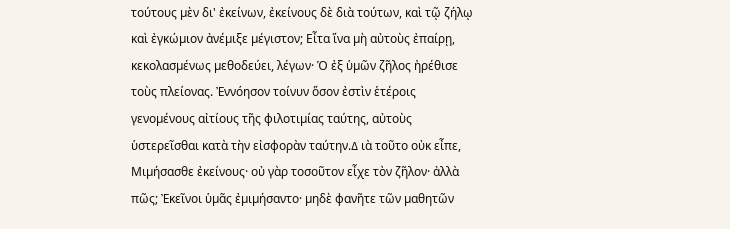τούτους µὲν δι' ἐκείνων, ἐκείνους δὲ διὰ τούτων, καὶ τῷ ζήλῳ καὶ ἐγκώµιον ἀνέµιξε µέγιστον; Εἶτα ἵνα µὴ αὐτοὺς ἐπαίρῃ, κεκολασµένως µεθοδεύει, λέγων· Ὁ ἐξ ὑµῶν ζῆλος ἠρέθισε τοὺς πλείονας. Ἐννόησον τοίνυν ὅσον ἐστὶν ἑτέροις γενοµένους αἰτίους τῆς φιλοτιµίας ταύτης, αὐτοὺς ὑστερεῖσθαι κατὰ τὴν εἰσφορὰν ταύτην.∆ ιὰ τοῦτο οὐκ εἶπε, Μιµήσασθε ἐκείνους· οὐ γὰρ τοσοῦτον εἶχε τὸν ζῆλον· ἀλλὰ πῶς; Ἐκεῖνοι ὑµᾶς ἐµιµήσαντο· µηδὲ φανῆτε τῶν µαθητῶν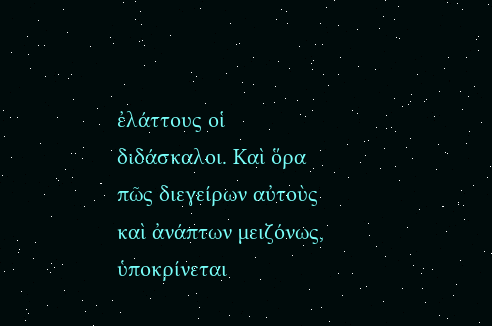ἐλάττους οἱ διδάσκαλοι. Καὶ ὅρα πῶς διεγείρων αὐτοὺς καὶ ἀνάπτων µειζόνως, ὑποκρίνεται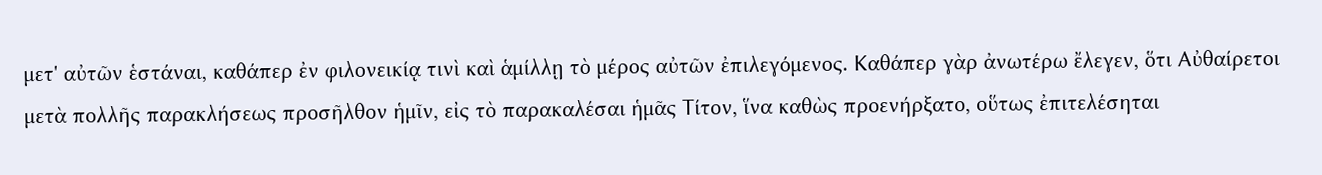µετ' αὐτῶν ἑστάναι, καθάπερ ἐν φιλονεικίᾳ τινὶ καὶ ἁµίλλῃ τὸ µέρος αὐτῶν ἐπιλεγόµενος. Καθάπερ γὰρ ἀνωτέρω ἔλεγεν, ὅτι Αὐθαίρετοι µετὰ πολλῆς παρακλήσεως προσῆλθον ἡµῖν, εἰς τὸ παρακαλέσαι ἡµᾶς Τίτον, ἵνα καθὼς προενήρξατο, οὕτως ἐπιτελέσηται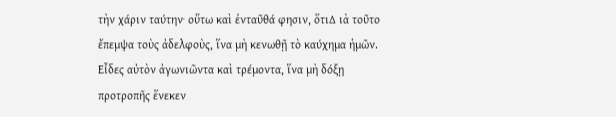τὴν χάριν ταύτην· οὕτω καὶ ἐνταῦθά φησιν, ὅτι∆ ιὰ τοῦτο ἔπεµψα τοὺς ἀδελφοὺς, ἵνα µὴ κενωθῇ τὸ καύχηµα ἡµῶν. Εἶδες αὐτὸν ἀγωνιῶντα καὶ τρέµοντα, ἵνα µὴ δόξῃ προτροπῆς ἕνεκεν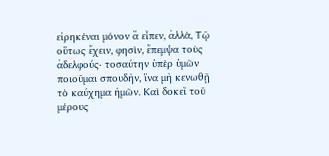εἰρηκέναι µόνον ἃ εἶπεν, ἀλλὰ, Τῷ οὕτως ἔχειν, φησὶν, ἔπεµψα τοὺς ἀδελφούς· τοσαύτην ὑπὲρ ὑµῶν ποιοῦµαι σπουδὴν, ἵνα µὴ κενωθῇ τὸ καύχηµα ἡµῶν. Καὶ δοκεῖ τοῦ µέρους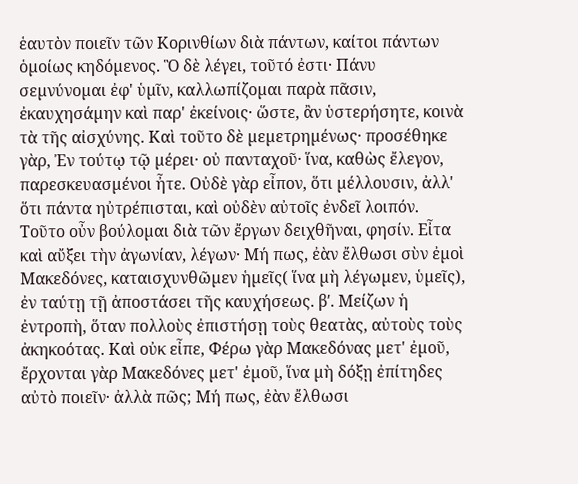ἑαυτὸν ποιεῖν τῶν Κορινθίων διὰ πάντων, καίτοι πάντων ὁµοίως κηδόµενος. Ὃ δὲ λέγει, τοῦτό ἐστι· Πάνυ σεµνύνοµαι ἐφ' ὑµῖν, καλλωπίζοµαι παρὰ πᾶσιν, ἐκαυχησάµην καὶ παρ' ἐκείνοις· ὥστε, ἂν ὑστερήσητε, κοινὰ τὰ τῆς αἰσχύνης. Καὶ τοῦτο δὲ µεµετρηµένως· προσέθηκε γὰρ, Ἐν τούτῳ τῷ µέρει· οὐ πανταχοῦ· ἵνα, καθὼς ἔλεγον, παρεσκευασµένοι ἦτε. Οὐδὲ γὰρ εἶπον, ὅτι µέλλουσιν, ἀλλ' ὅτι πάντα ηὐτρέπισται, καὶ οὐδὲν αὐτοῖς ἐνδεῖ λοιπόν. Τοῦτο οὖν βούλοµαι διὰ τῶν ἔργων δειχθῆναι, φησίν. Εἶτα καὶ αὔξει τὴν ἀγωνίαν, λέγων· Μή πως, ἐὰν ἔλθωσι σὺν ἐµοὶ Μακεδόνες, καταισχυνθῶµεν ἡµεῖς( ἵνα µὴ λέγωµεν, ὑµεῖς), ἐν ταύτῃ τῇ ἀποστάσει τῆς καυχήσεως. βʹ. Μείζων ἡ ἐντροπὴ, ὅταν πολλοὺς ἐπιστήσῃ τοὺς θεατὰς, αὐτοὺς τοὺς ἀκηκοότας. Καὶ οὐκ εἶπε, Φέρω γὰρ Μακεδόνας µετ' ἐµοῦ, ἔρχονται γὰρ Μακεδόνες µετ' ἐµοῦ, ἵνα µὴ δόξῃ ἐπίτηδες αὐτὸ ποιεῖν· ἀλλὰ πῶς; Μή πως, ἐὰν ἔλθωσι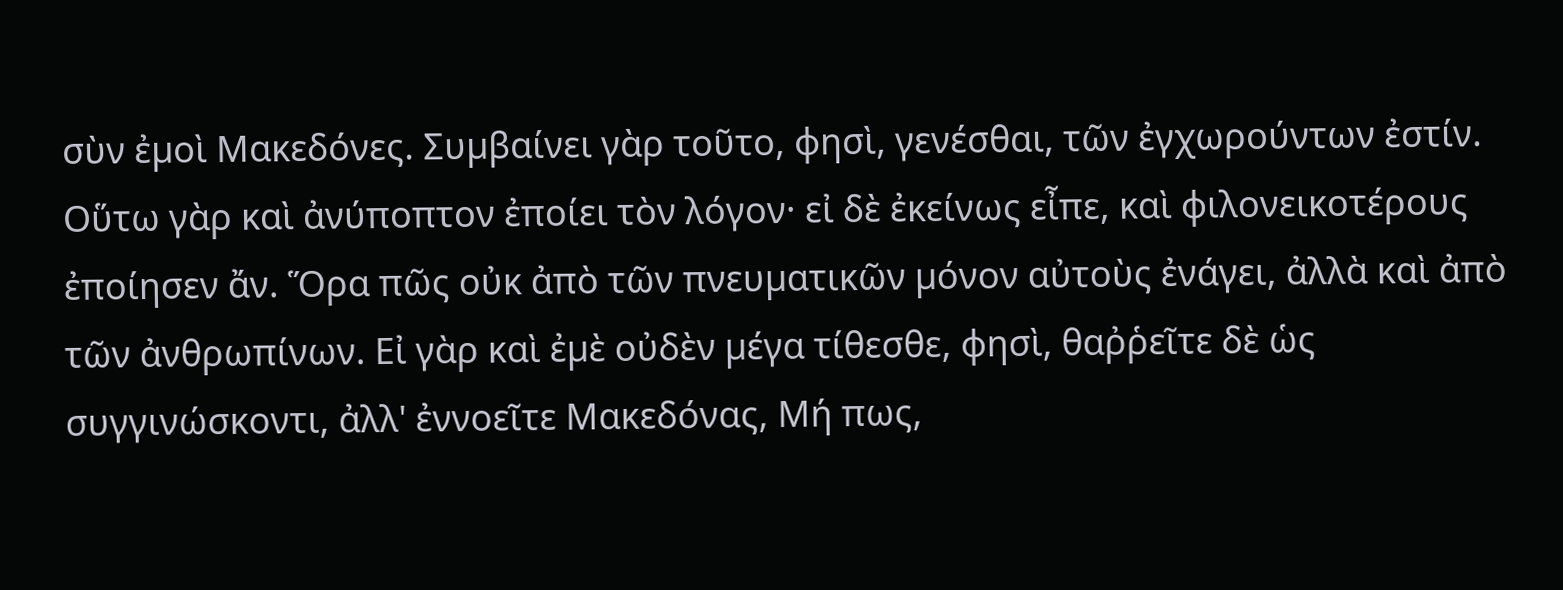σὺν ἐµοὶ Μακεδόνες. Συµβαίνει γὰρ τοῦτο, φησὶ, γενέσθαι, τῶν ἐγχωρούντων ἐστίν. Οὕτω γὰρ καὶ ἀνύποπτον ἐποίει τὸν λόγον· εἰ δὲ ἐκείνως εἶπε, καὶ φιλονεικοτέρους ἐποίησεν ἄν. Ὅρα πῶς οὐκ ἀπὸ τῶν πνευµατικῶν µόνον αὐτοὺς ἐνάγει, ἀλλὰ καὶ ἀπὸ τῶν ἀνθρωπίνων. Εἰ γὰρ καὶ ἐµὲ οὐδὲν µέγα τίθεσθε, φησὶ, θαῤῥεῖτε δὲ ὡς συγγινώσκοντι, ἀλλ' ἐννοεῖτε Μακεδόνας, Μή πως,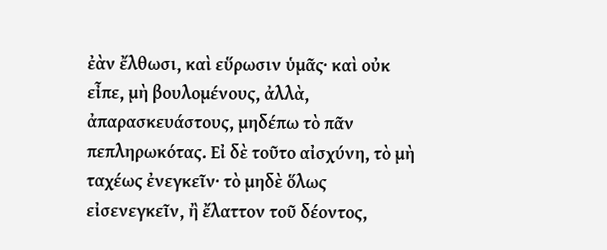ἐὰν ἔλθωσι, καὶ εὕρωσιν ὑµᾶς· καὶ οὐκ εἶπε, µὴ βουλοµένους, ἀλλὰ, ἀπαρασκευάστους, µηδέπω τὸ πᾶν πεπληρωκότας. Εἰ δὲ τοῦτο αἰσχύνη, τὸ µὴ ταχέως ἐνεγκεῖν· τὸ µηδὲ ὅλως εἰσενεγκεῖν, ἢ ἔλαττον τοῦ δέοντος,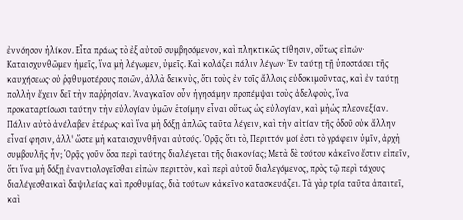ἐννόησον ἡλίκον. Εἶτα πράως τὸ ἐξ αὐτοῦ συµβησόµενον, καὶ πληκτικῶς τίθησιν, οὕτως εἰπών· Καταισχυνθῶµεν ἡµεῖς, ἵνα µὴ λέγωµεν, ὑµεῖς. Καὶ κολάζει πάλιν λέγων· Ἐν ταύτῃ τῇ ὑποστάσει τῆς καυχήσεως· οὐ ῥᾳθυµοτέρους ποιῶν, ἀλλὰ δεικνὺς, ὅτι τοὺς ἐν τοῖς ἄλλοις εὐδοκιµοῦντας, καὶ ἐν ταύτῃ πολλὴν ἔχειν δεῖ τὴν παῤῥησίαν. Ἀναγκαῖον οὖν ἡγησάµην προπέµψαι τοὺς ἀδελφοὺς, ἵνα προκαταρτίσωσι ταύτην τὴν εὐλογίαν ὑµῶν ἑτοίµην εἶναι οὕτως ὡς εὐλογίαν, καὶ µὴὡς πλεονεξίαν. Πάλιν αὐτὸ ἀνέλαβεν ἑτέρως· καὶ ἵνα µὴ δόξῃ ἁπλῶς ταῦτα λέγειν, καὶ τὴν αἰτίαν τῆς ὁδοῦ οὐκ ἄλλην εἶναί φησιν, ἀλλ' ὥστε µὴ καταισχυνθῆναι αὐτούς. Ὁρᾷς ὅτι τὸ, Περιττόν µοί ἐστι τὸ γράφειν ὑµῖν, ἀρχὴ συµβουλῆς ἦν; Ὁρᾷς γοῦν ὅσα περὶ ταύτης διαλέγεται τῆς διακονίας; Μετὰ δὲ τούτου κἀκεῖνο ἔστιν εἰπεῖν, ὅτι ἵνα µὴ δόξῃ ἐναντιολογεῖσθαι εἰπὼν περιττὸν, καὶ περὶ αὐτοῦ διαλεγόµενος, πρὸς τῷ περὶ τάχους διαλέγεσθαικαὶ δαψιλείας καὶ προθυµίας, διὰ τούτων κἀκεῖνο κατασκευάζει. Τὰ γὰρ τρία ταῦτα ἀπαιτεῖ, καὶ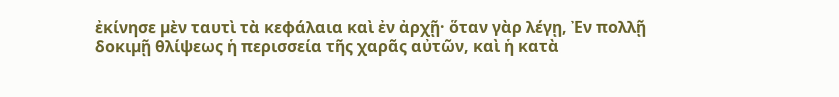ἐκίνησε µὲν ταυτὶ τὰ κεφάλαια καὶ ἐν ἀρχῇ· ὅταν γὰρ λέγῃ, Ἐν πολλῇ δοκιµῇ θλίψεως ἡ περισσεία τῆς χαρᾶς αὐτῶν, καὶ ἡ κατὰ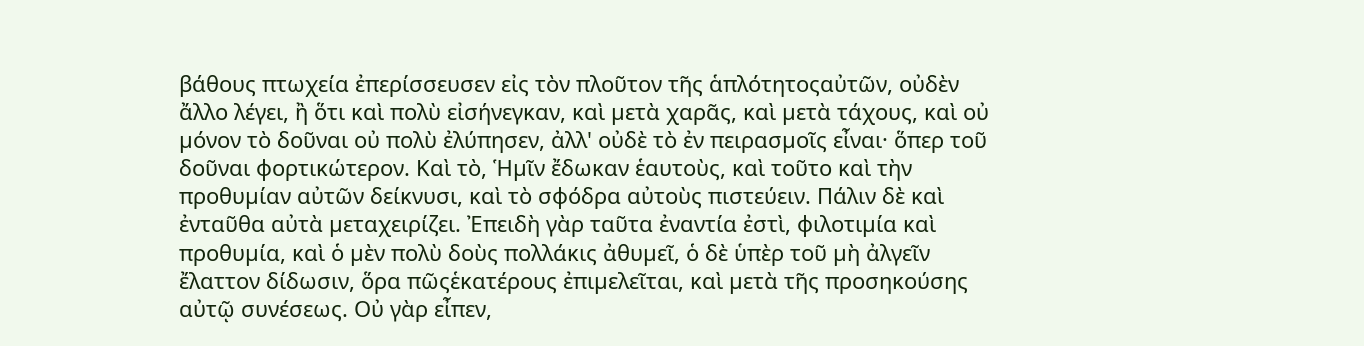βάθους πτωχεία ἐπερίσσευσεν εἰς τὸν πλοῦτον τῆς ἁπλότητοςαὐτῶν, οὐδὲν ἄλλο λέγει, ἢ ὅτι καὶ πολὺ εἰσήνεγκαν, καὶ µετὰ χαρᾶς, καὶ µετὰ τάχους, καὶ οὐ µόνον τὸ δοῦναι οὐ πολὺ ἐλύπησεν, ἀλλ' οὐδὲ τὸ ἐν πειρασµοῖς εἶναι· ὅπερ τοῦ δοῦναι φορτικώτερον. Καὶ τὸ, Ἡµῖν ἔδωκαν ἑαυτοὺς, καὶ τοῦτο καὶ τὴν προθυµίαν αὐτῶν δείκνυσι, καὶ τὸ σφόδρα αὐτοὺς πιστεύειν. Πάλιν δὲ καὶ ἐνταῦθα αὐτὰ µεταχειρίζει. Ἐπειδὴ γὰρ ταῦτα ἐναντία ἐστὶ, φιλοτιµία καὶ προθυµία, καὶ ὁ µὲν πολὺ δοὺς πολλάκις ἀθυµεῖ, ὁ δὲ ὑπὲρ τοῦ µὴ ἀλγεῖν ἔλαττον δίδωσιν, ὅρα πῶςἑκατέρους ἐπιµελεῖται, καὶ µετὰ τῆς προσηκούσης αὐτῷ συνέσεως. Οὐ γὰρ εἶπεν,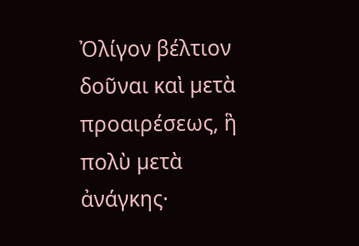Ὀλίγον βέλτιον δοῦναι καὶ µετὰ προαιρέσεως, ἣ πολὺ µετὰ ἀνάγκης·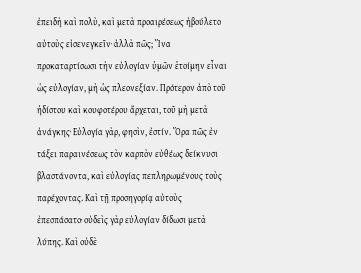ἐπειδὴ καὶ πολὺ, καὶ µετὰ προαιρέσεως ἠβούλετο αὐτοὺς εἰσενεγκεῖν· ἀλλὰ πῶς; Ἵνα προκαταρτίσωσι τὴν εὐλογίαν ὑµῶν ἑτοίµην εἶναι ὡς εὐλογίαν, µὴ ὡς πλεονεξίαν. Πρότερον ἀπὸ τοῦ ἡδίστου καὶ κουφοτέρου ἄρχεται, τοῦ µὴ µετὰ ἀνάγκης· Εὐλογία γὰρ, φησὶν, ἐστίν. Ὅρα πῶς ἐν τάξει παραινέσεως τὸν καρπὸν εὐθέως δείκνυσι βλαστάνοντα, καὶ εὐλογίας πεπληρωµένους τοὺς παρέχοντας. Καὶ τῇ προσηγορίᾳ αὐτοὺς ἐπεσπάσατο· οὐδεὶς γὰρ εὐλογίαν δίδωσι µετὰ λύπης. Καὶ οὐδὲ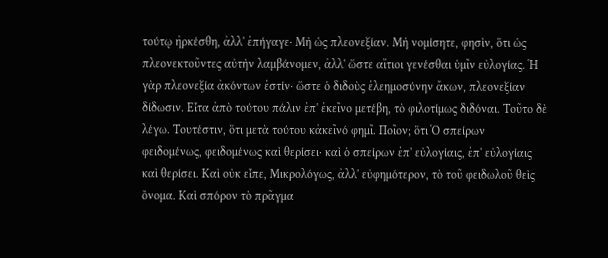τούτῳ ἠρκέσθη, ἀλλ' ἐπήγαγε· Μὴ ὡς πλεονεξίαν. Μὴ νοµίσητε, φησὶν, ὅτι ὡς πλεονεκτοῦντες αὐτὴν λαµβάνοµεν, ἀλλ' ὥστε αἴτιοι γενέσθαι ὑµῖν εὐλογίας. Ἡ γὰρ πλεονεξία ἀκόντων ἐστίν· ὥστε ὁ διδοὺς ἐλεηµοσύνην ἄκων, πλεονεξίαν δίδωσιν. Εἶτα ἀπὸ τούτου πάλιν ἐπ' ἐκεῖνο µετέβη, τὸ φιλοτίµως διδόναι. Τοῦτο δὲ λέγω. Τουτέστιν, ὅτι µετὰ τούτου κἀκεῖνό φηµῖ. Ποῖον; ὅτι Ὁ σπείρων φειδοµένως, φειδοµένως καὶ θερίσει· καὶ ὁ σπείρων ἐπ' εὐλογίαις, ἐπ' εὐλογίαις καὶ θερίσει. Καὶ οὐκ εἶπε, Μικρολόγως, ἀλλ' εὐφηµότερον, τὸ τοῦ φειδωλοῦ θεὶς ὄνοµα. Καὶ σπόρον τὸ πρᾶγµα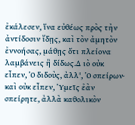ἐκάλεσεν, ἵνα εὐθέως πρὸς τὴν ἀντίδοσιν ἴδῃς, καὶ τὸν ἀµητὸν ἐννοήσας, µάθῃς ὅτι πλείονα λαµβάνεις ἢ δίδως.∆ ιὸ οὐκ εἶπεν, Ὁ διδοὺς, ἀλλ', Ὁ σπείρων· καὶ οὐκ εἶπεν, Ὑµεῖς ἐὰν σπείρητε, ἀλλὰ καθολικὸν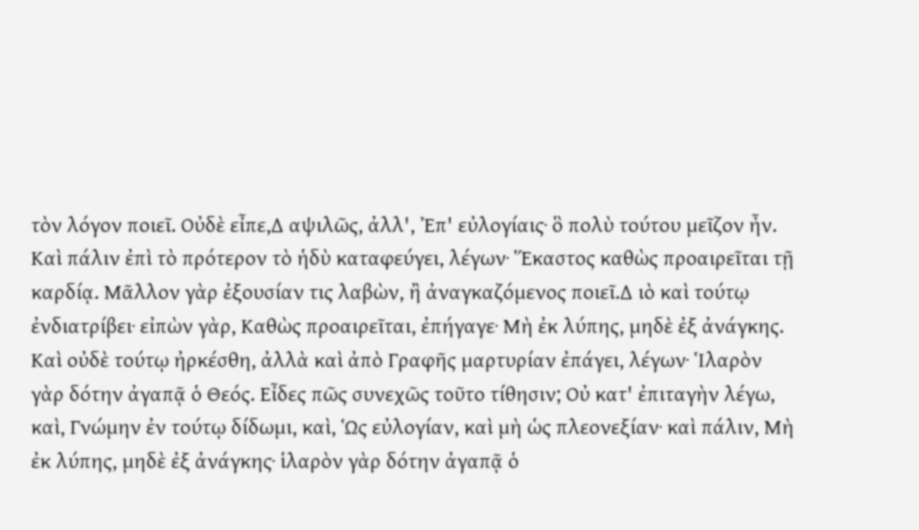τὸν λόγον ποιεῖ. Οὐδὲ εἶπε,∆ αψιλῶς, ἀλλ', Ἐπ' εὐλογίαις· ὃ πολὺ τούτου µεῖζον ἦν. Καὶ πάλιν ἐπὶ τὸ πρότερον τὸ ἡδὺ καταφεύγει, λέγων· Ἕκαστος καθὼς προαιρεῖται τῇ καρδίᾳ. Μᾶλλον γὰρ ἐξουσίαν τις λαβὼν, ἢ ἀναγκαζόµενος ποιεῖ.∆ ιὸ καὶ τούτῳ ἐνδιατρίβει· εἰπὼν γὰρ, Καθὼς προαιρεῖται, ἐπήγαγε· Μὴ ἐκ λύπης, µηδὲ ἐξ ἀνάγκης. Καὶ οὐδὲ τούτῳ ἠρκέσθη, ἀλλὰ καὶ ἀπὸ Γραφῆς µαρτυρίαν ἐπάγει, λέγων· Ἱλαρὸν γὰρ δότην ἀγαπᾷ ὁ Θεός. Εἶδες πῶς συνεχῶς τοῦτο τίθησιν; Οὐ κατ' ἐπιταγὴν λέγω, καὶ, Γνώµην ἐν τούτῳ δίδωµι, καὶ, Ὡς εὐλογίαν, καὶ µὴ ὡς πλεονεξίαν· καὶ πάλιν, Μὴ ἐκ λύπης, µηδὲ ἐξ ἀνάγκης· ἱλαρὸν γὰρ δότην ἀγαπᾷ ὁ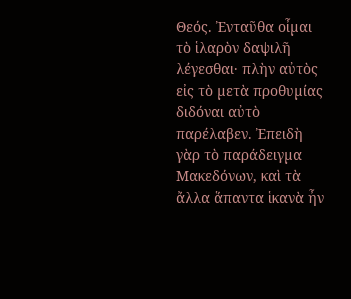Θεός. Ἐνταῦθα οἶµαι τὸ ἱλαρὸν δαψιλῆ λέγεσθαι· πλὴν αὐτὸς εἰς τὸ µετὰ προθυµίας διδόναι αὐτὸ παρέλαβεν. Ἐπειδὴ γὰρ τὸ παράδειγµα Μακεδόνων, καὶ τὰ ἄλλα ἅπαντα ἱκανὰ ἦν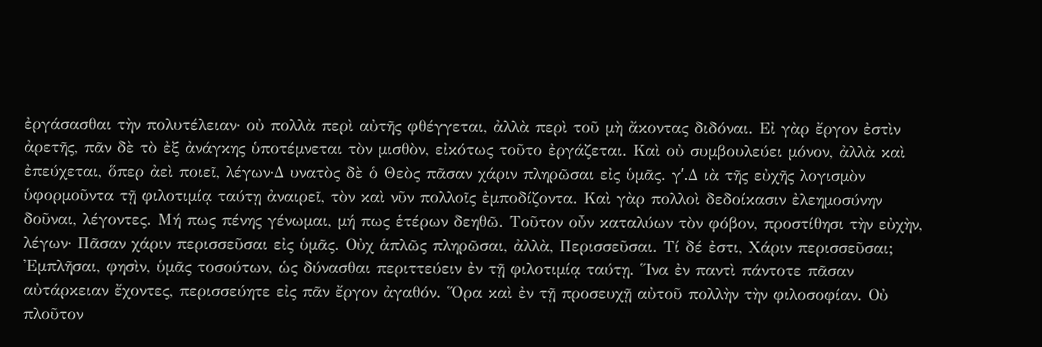ἐργάσασθαι τὴν πολυτέλειαν· οὐ πολλὰ περὶ αὐτῆς φθέγγεται, ἀλλὰ περὶ τοῦ µὴ ἄκοντας διδόναι. Εἰ γὰρ ἔργον ἐστὶν ἀρετῆς, πᾶν δὲ τὸ ἐξ ἀνάγκης ὑποτέµνεται τὸν µισθὸν, εἰκότως τοῦτο ἐργάζεται. Καὶ οὐ συµβουλεύει µόνον, ἀλλὰ καὶ ἐπεύχεται, ὅπερ ἀεὶ ποιεῖ, λέγων·∆ υνατὸς δὲ ὁ Θεὸς πᾶσαν χάριν πληρῶσαι εἰς ὑµᾶς. γʹ.∆ ιὰ τῆς εὐχῆς λογισµὸν ὑφορµοῦντα τῇ φιλοτιµίᾳ ταύτῃ ἀναιρεῖ, τὸν καὶ νῦν πολλοῖς ἐµποδίζοντα. Καὶ γὰρ πολλοὶ δεδοίκασιν ἐλεηµοσύνην δοῦναι, λέγοντες. Μή πως πένης γένωµαι, µή πως ἑτέρων δεηθῶ. Τοῦτον οὖν καταλύων τὸν φόβον, προστίθησι τὴν εὐχὴν, λέγων· Πᾶσαν χάριν περισσεῦσαι εἰς ὑµᾶς. Οὐχ ἁπλῶς πληρῶσαι, ἀλλὰ, Περισσεῦσαι. Τί δέ ἐστι, Χάριν περισσεῦσαι; Ἐµπλῆσαι, φησὶν, ὑµᾶς τοσούτων, ὡς δύνασθαι περιττεύειν ἐν τῇ φιλοτιµίᾳ ταύτῃ. Ἵνα ἐν παντὶ πάντοτε πᾶσαν αὐτάρκειαν ἔχοντες, περισσεύητε εἰς πᾶν ἔργον ἀγαθόν. Ὅρα καὶ ἐν τῇ προσευχῇ αὐτοῦ πολλὴν τὴν φιλοσοφίαν. Οὐ πλοῦτον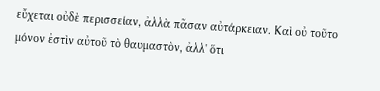εὔχεται οὐδὲ περισσείαν, ἀλλὰ πᾶσαν αὐτάρκειαν. Καὶ οὐ τοῦτο µόνον ἐστὶν αὐτοῦ τὸ θαυµαστὸν, ἀλλ' ὅτι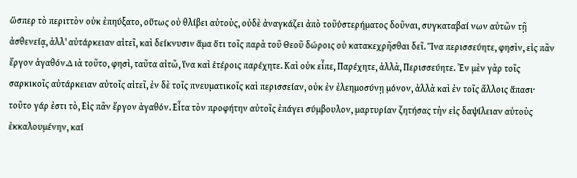ὥσπερ τὸ περιττὸν οὐκ ἐπηύξατο, οὕτως οὐ θλίβει αὐτοὺς, οὐδὲ ἀναγκάζει ἀπὸ τοῦὑστερήµατος δοῦναι, συγκαταβαί νων αὐτῶν τῇ ἀσθενείᾳ, ἀλλ' αὐτάρκειαν αἰτεῖ, καὶ δείκνυσιν ἅµα ὅτι τοῖς παρὰ τοῦ Θεοῦ δώροις οὐ κατακεχρῆσθαι δεῖ. Ἵνα περισσεύητε, φησὶν, εἰς πᾶν ἔργον ἀγαθόν.∆ ιὰ τοῦτο, φησὶ, ταῦτα αἰτῶ, ἵνα καὶ ἑτέροις παρέχητε. Καὶ οὐκ εἶπε, Παρέχητε, ἀλλὰ, Περισσεύητε. Ἐν µὲν γὰρ τοῖς σαρκικοῖς αὐτάρκειαν αὐτοῖς αἰτεῖ, ἐν δὲ τοῖς πνευµατικοῖς καὶ περισσείαν, οὐκ ἐν ἐλεηµοσύνῃ µόνον, ἀλλὰ καὶ ἐν τοῖς ἄλλοις ἅπασι· τοῦτο γάρ ἐστι τὸ, Εἰς πᾶν ἔργον ἀγαθόν. Εἶτα τὸν προφήτην αὐτοῖς ἐπάγει σύµβουλον, µαρτυρίαν ζητήσας τὴν εἰς δαψίλειαν αὐτοὺς ἐκκαλουµένην, καί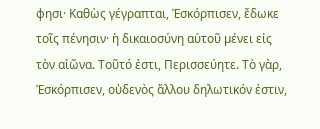φησι· Καθὼς γέγραπται, Ἐσκόρπισεν, ἔδωκε τοῖς πένησιν· ἡ δικαιοσύνη αὑτοῦ µένει εἰς τὸν αἰῶνα. Τοῦτό ἐστι, Περισσεύητε. Τὸ γὰρ, Ἐσκόρπισεν, οὐδενὸς ἄλλου δηλωτικόν ἐστιν,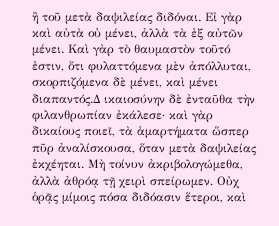ἢ τοῦ µετὰ δαψιλείας διδόναι. Εἰ γὰρ καὶ αὐτὰ οὐ µένει, ἀλλὰ τὰ ἐξ αὐτῶν µένει. Καὶ γὰρ τὸ θαυµαστὸν τοῦτό ἐστιν, ὅτι φυλαττόµενα µὲν ἀπόλλυται, σκορπιζόµενα δὲ µένει, καὶ µένει διαπαντός.∆ ικαιοσύνην δὲ ἐνταῦθα τὴν φιλανθρωπίαν ἐκάλεσε· καὶ γὰρ δικαίους ποιεῖ, τὰ ἁµαρτήµατα ὥσπερ πῦρ ἀναλίσκουσα, ὅταν µετὰ δαψιλείας ἐκχέηται. Μὴ τοίνυν ἀκριβολογώµεθα, ἀλλὰ ἀθρόᾳ τῇ χειρὶ σπείρωµεν. Οὐχ ὁρᾷς µίµοις πόσα διδόασιν ἕτεροι, καὶ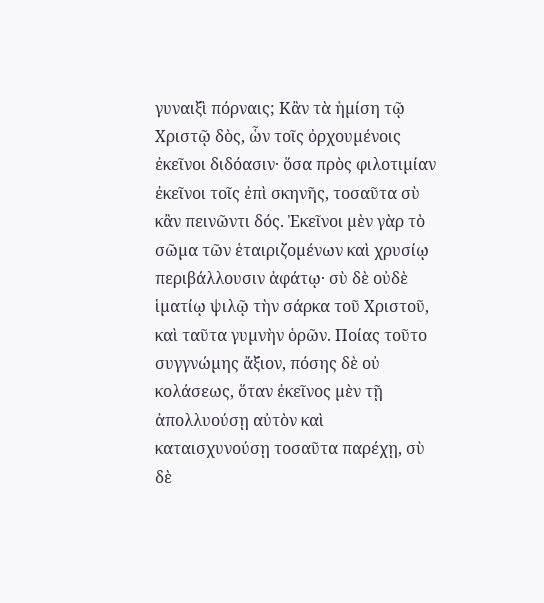γυναιξὶ πόρναις; Κἂν τὰ ἡµίση τῷ Χριστῷ δὸς, ὧν τοῖς ὀρχουµένοις ἐκεῖνοι διδόασιν· ὅσα πρὸς φιλοτιµίαν ἐκεῖνοι τοῖς ἐπὶ σκηνῆς, τοσαῦτα σὺ κἂν πεινῶντι δός. Ἐκεῖνοι µὲν γὰρ τὸ σῶµα τῶν ἑταιριζοµένων καὶ χρυσίῳ περιβάλλουσιν ἀφάτῳ· σὺ δὲ οὐδὲ ἱµατίῳ ψιλῷ τὴν σάρκα τοῦ Χριστοῦ, καὶ ταῦτα γυµνὴν ὁρῶν. Ποίας τοῦτο συγγνώµης ἄξιον, πόσης δὲ οὐ κολάσεως, ὅταν ἐκεῖνος µὲν τῇ ἀπολλυούσῃ αὐτὸν καὶ καταισχυνούσῃ τοσαῦτα παρέχῃ, σὺ δὲ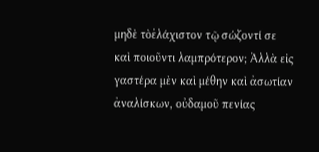µηδὲ τὸἐλάχιστον τῷ σώζοντί σε καὶ ποιοῦντι λαµπρότερον; Ἀλλὰ εἰς γαστέρα µὲν καὶ µέθην καὶ ἀσωτίαν ἀναλίσκων, οὐδαµοῦ πενίας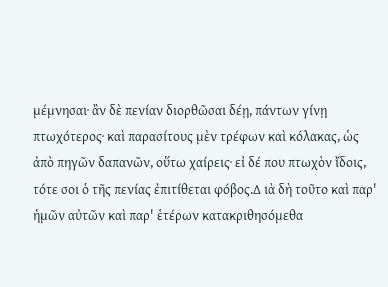µέµνησαι· ἂν δὲ πενίαν διορθῶσαι δέῃ, πάντων γίνῃ πτωχότερος· καὶ παρασίτους µὲν τρέφων καὶ κόλακας, ὡς ἀπὸ πηγῶν δαπανῶν, οὕτω χαίρεις· εἰ δέ που πτωχὸν ἴδοις, τότε σοι ὁ τῆς πενίας ἐπιτίθεται φόβος.∆ ιὰ δὴ τοῦτο καὶ παρ' ἡµῶν αὐτῶν καὶ παρ' ἑτέρων κατακριθησόµεθα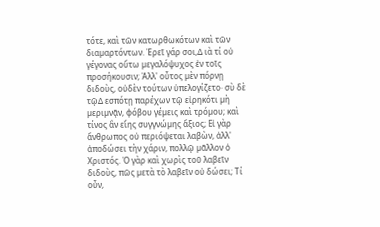τότε, καὶ τῶν κατωρθωκότων καὶ τῶν διαµαρτόντων. Ἐρεῖ γάρ σοι,∆ ιὰ τί οὐ γέγονας οὕτω µεγαλόψυχος ἐν τοῖς προσήκουσιν; Ἀλλ' οὗτος µὲν πόρνῃ διδοὺς, οὐδὲν τούτων ὑπελογίζετο· σὺ δὲ τῷ∆ εσπότῃ παρέχων τῷ εἰρηκότι µὴ µεριµνᾷν, φόβου γέµεις καὶ τρόµου; καὶ τίνος ἂν εἴης συγγνώµης ἄξιος; Εἰ γὰρ ἄνθρωπος οὐ περιόψεται λαβὼν, ἀλλ' ἀποδώσει τὴν χάριν, πολλῷ µᾶλλον ὁ Χριστός. Ὁ γὰρ καὶ χωρὶς τοῦ λαβεῖν διδοὺς, πῶς µετὰ τὸ λαβεῖν οὐ δώσει; Τί οὖν,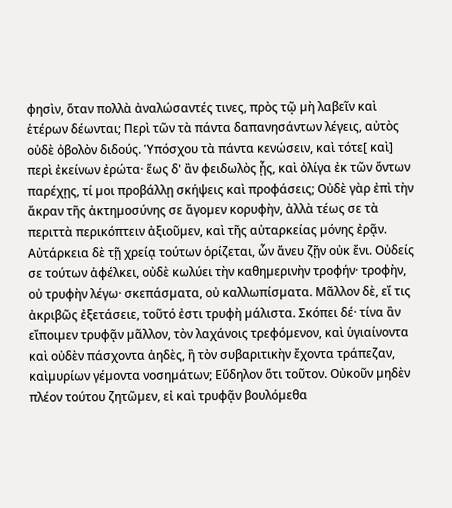φησὶν, ὅταν πολλὰ ἀναλώσαντές τινες, πρὸς τῷ µὴ λαβεῖν καὶ ἑτέρων δέωνται; Περὶ τῶν τὰ πάντα δαπανησάντων λέγεις, αὐτὸς οὐδὲ ὀβολὸν διδούς. Ὑπόσχου τὰ πάντα κενώσειν, καὶ τότε[ καὶ] περὶ ἐκείνων ἐρώτα· ἕως δ' ἂν φειδωλὸς ᾖς, καὶ ὀλίγα ἐκ τῶν ὄντων παρέχῃς, τί µοι προβάλλῃ σκήψεις καὶ προφάσεις; Οὐδὲ γὰρ ἐπὶ τὴν ἄκραν τῆς ἀκτηµοσύνης σε ἄγοµεν κορυφὴν, ἀλλὰ τέως σε τὰ περιττὰ περικόπτειν ἀξιοῦµεν, καὶ τῆς αὐταρκείας µόνης ἐρᾷν. Αὐτάρκεια δὲ τῇ χρείᾳ τούτων ὁρίζεται, ὧν ἄνευ ζῇν οὐκ ἔνι. Οὐδείς σε τούτων ἀφέλκει, οὐδὲ κωλύει τὴν καθηµερινὴν τροφήν· τροφὴν, οὐ τρυφὴν λέγω· σκεπάσµατα, οὐ καλλωπίσµατα. Μᾶλλον δὲ, εἴ τις ἀκριβῶς ἐξετάσειε, τοῦτό ἐστι τρυφὴ µάλιστα. Σκόπει δέ· τίνα ἂν εἴποιµεν τρυφᾷν µᾶλλον, τὸν λαχάνοις τρεφόµενον, καὶ ὑγιαίνοντα καὶ οὐδὲν πάσχοντα ἀηδὲς, ἢ τὸν συβαριτικὴν ἔχοντα τράπεζαν, καὶµυρίων γέµοντα νοσηµάτων; Εὔδηλον ὅτι τοῦτον. Οὐκοῦν µηδὲν πλέον τούτου ζητῶµεν, εἰ καὶ τρυφᾷν βουλόµεθα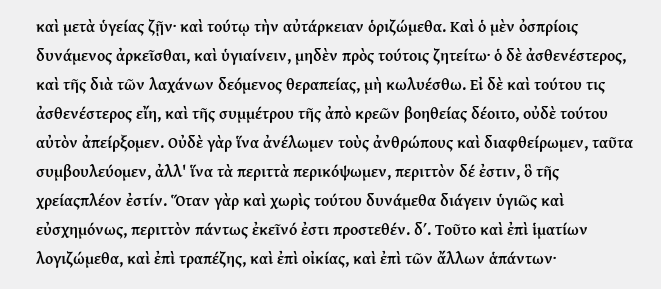καὶ µετὰ ὑγείας ζῇν· καὶ τούτῳ τὴν αὐτάρκειαν ὁριζώµεθα. Καὶ ὁ µὲν ὀσπρίοις δυνάµενος ἀρκεῖσθαι, καὶ ὑγιαίνειν, µηδὲν πρὸς τούτοις ζητείτω· ὁ δὲ ἀσθενέστερος, καὶ τῆς διὰ τῶν λαχάνων δεόµενος θεραπείας, µὴ κωλυέσθω. Εἰ δὲ καὶ τούτου τις ἀσθενέστερος εἴη, καὶ τῆς συµµέτρου τῆς ἀπὸ κρεῶν βοηθείας δέοιτο, οὐδὲ τούτου αὐτὸν ἀπείρξοµεν. Οὐδὲ γὰρ ἵνα ἀνέλωµεν τοὺς ἀνθρώπους καὶ διαφθείρωµεν, ταῦτα συµβουλεύοµεν, ἀλλ' ἵνα τὰ περιττὰ περικόψωµεν, περιττὸν δέ ἐστιν, ὃ τῆς χρείαςπλέον ἐστίν. Ὅταν γὰρ καὶ χωρὶς τούτου δυνάµεθα διάγειν ὑγιῶς καὶ εὐσχηµόνως, περιττὸν πάντως ἐκεῖνό ἐστι προστεθέν. δʹ. Τοῦτο καὶ ἐπὶ ἱµατίων λογιζώµεθα, καὶ ἐπὶ τραπέζης, καὶ ἐπὶ οἰκίας, καὶ ἐπὶ τῶν ἄλλων ἁπάντων·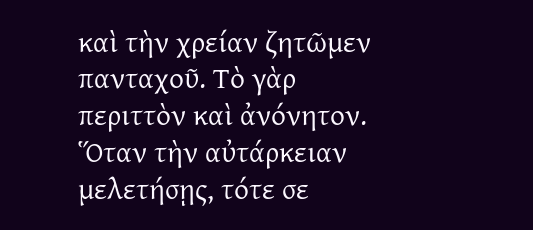καὶ τὴν χρείαν ζητῶµεν πανταχοῦ. Τὸ γὰρ περιττὸν καὶ ἀνόνητον. Ὅταν τὴν αὐτάρκειαν µελετήσῃς, τότε σε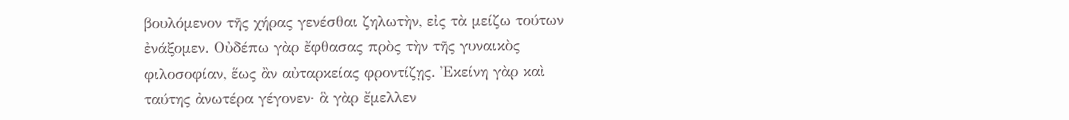βουλόµενον τῆς χήρας γενέσθαι ζηλωτὴν, εἰς τὰ µείζω τούτων ἐνάξοµεν. Οὐδέπω γὰρ ἔφθασας πρὸς τὴν τῆς γυναικὸς φιλοσοφίαν, ἕως ἂν αὐταρκείας φροντίζῃς. Ἐκείνη γὰρ καὶ ταύτης ἀνωτέρα γέγονεν· ἃ γὰρ ἔµελλεν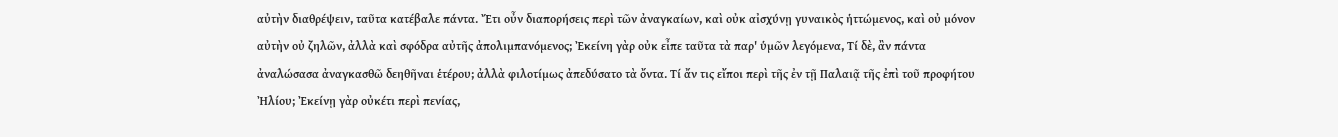αὐτὴν διαθρέψειν, ταῦτα κατέβαλε πάντα. Ἔτι οὖν διαπορήσεις περὶ τῶν ἀναγκαίων, καὶ οὐκ αἰσχύνῃ γυναικὸς ἡττώµενος, καὶ οὐ µόνον αὐτὴν οὐ ζηλῶν, ἀλλὰ καὶ σφόδρα αὐτῆς ἀπολιµπανόµενος; Ἐκείνη γὰρ οὐκ εἶπε ταῦτα τὰ παρ' ὑµῶν λεγόµενα, Τί δὲ, ἂν πάντα ἀναλώσασα ἀναγκασθῶ δεηθῆναι ἑτέρου; ἀλλὰ φιλοτίµως ἀπεδύσατο τὰ ὄντα. Τί ἄν τις εἴποι περὶ τῆς ἐν τῇ Παλαιᾷ τῆς ἐπὶ τοῦ προφήτου Ἠλίου; Ἐκείνῃ γὰρ οὐκέτι περὶ πενίας,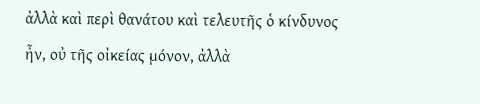ἀλλὰ καὶ περὶ θανάτου καὶ τελευτῆς ὁ κίνδυνος ἦν, οὐ τῆς οἰκείας µόνον, ἀλλὰ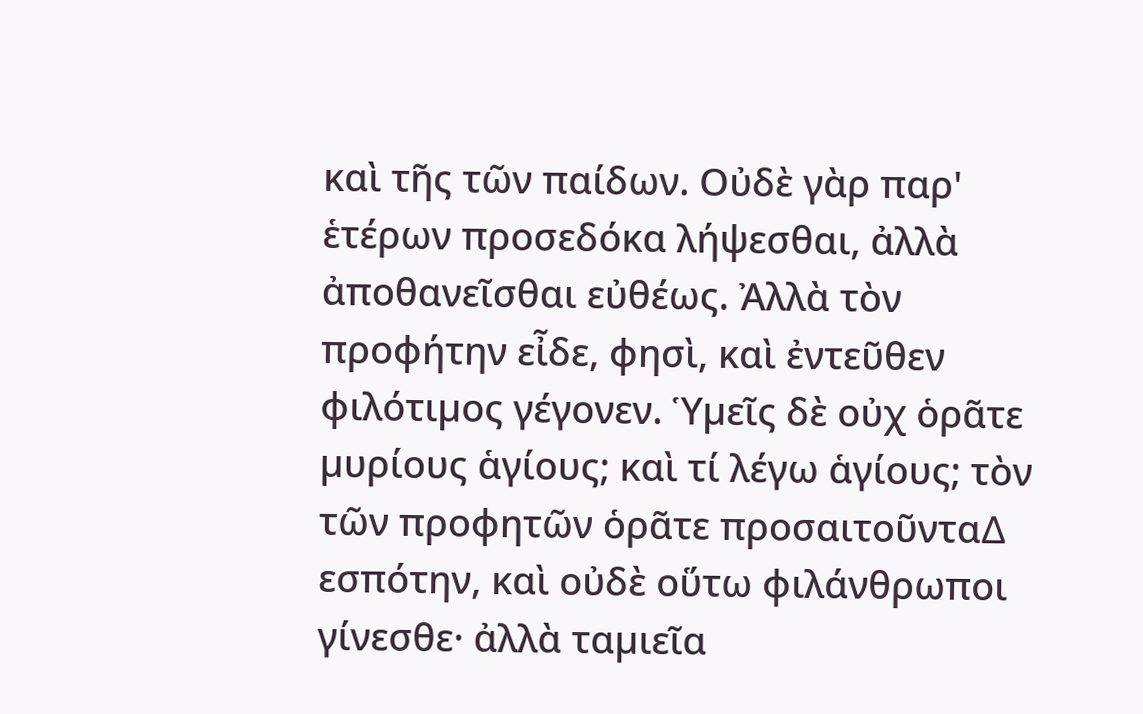καὶ τῆς τῶν παίδων. Οὐδὲ γὰρ παρ' ἑτέρων προσεδόκα λήψεσθαι, ἀλλὰ ἀποθανεῖσθαι εὐθέως. Ἀλλὰ τὸν προφήτην εἶδε, φησὶ, καὶ ἐντεῦθεν φιλότιµος γέγονεν. Ὑµεῖς δὲ οὐχ ὁρᾶτε µυρίους ἁγίους; καὶ τί λέγω ἁγίους; τὸν τῶν προφητῶν ὁρᾶτε προσαιτοῦντα∆ εσπότην, καὶ οὐδὲ οὕτω φιλάνθρωποι γίνεσθε· ἀλλὰ ταµιεῖα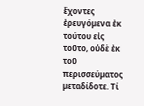ἔχοντες ἐρευγόµενα ἐκ τούτου εἰς τοῦτο, οὐδὲ ἐκ τοῦ περισσεύµατος µεταδίδοτε. Τί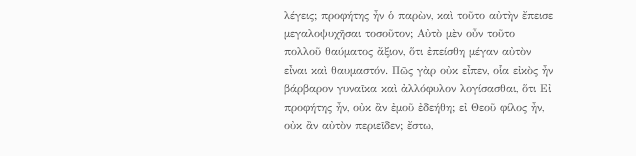λέγεις; προφήτης ἦν ὁ παρὼν, καὶ τοῦτο αὐτὴν ἔπεισε µεγαλοψυχῆσαι τοσοῦτον; Αὐτὸ µὲν οὖν τοῦτο πολλοῦ θαύµατος ἄξιον, ὅτι ἐπείσθη µέγαν αὐτὸν εἶναι καὶ θαυµαστόν. Πῶς γὰρ οὐκ εἶπεν, οἷα εἰκὸς ἦν βάρβαρον γυναῖκα καὶ ἀλλόφυλον λογίσασθαι, ὅτι Εἰ προφήτης ἦν, οὐκ ἂν ἐµοῦ ἐδεήθη; εἰ Θεοῦ φίλος ἦν, οὐκ ἂν αὐτὸν περιεῖδεν; ἔστω,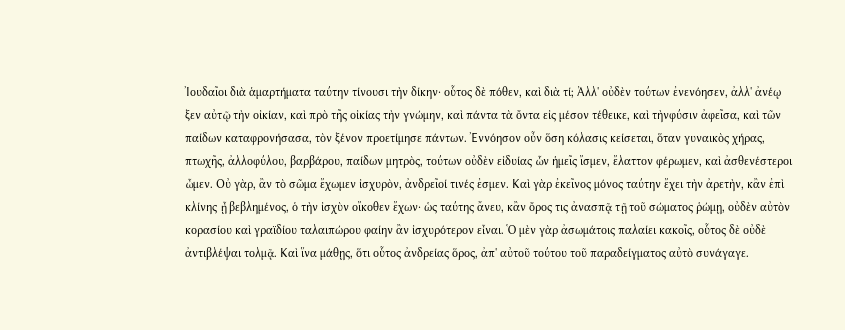Ἰουδαῖοι διὰ ἁµαρτήµατα ταύτην τίνουσι τὴν δίκην· οὗτος δὲ πόθεν, καὶ διὰ τί; Ἀλλ' οὐδὲν τούτων ἐνενόησεν, ἀλλ' ἀνέῳ ξεν αὐτῷ τὴν οἰκίαν, καὶ πρὸ τῆς οἰκίας τὴν γνώµην, καὶ πάντα τὰ ὄντα εἰς µέσον τέθεικε, καὶ τὴνφύσιν ἀφεῖσα, καὶ τῶν παίδων καταφρονήσασα, τὸν ξένον προετίµησε πάντων. Ἐννόησον οὖν ὅση κόλασις κείσεται, ὅταν γυναικὸς χήρας, πτωχῆς, ἀλλοφύλου, βαρβάρου, παίδων µητρὸς, τούτων οὐδὲν εἰδυίας ὧν ἡµεῖς ἴσµεν, ἔλαττον φέρωµεν, καὶ ἀσθενέστεροι ὦµεν. Οὐ γὰρ, ἂν τὸ σῶµα ἔχωµεν ἰσχυρὸν, ἀνδρεῖοί τινές ἐσµεν. Καὶ γὰρ ἐκεῖνος µόνος ταύτην ἔχει τὴν ἀρετὴν, κἂν ἐπὶ κλίνης ᾖ βεβληµένος, ὁ τὴν ἰσχὺν οἴκοθεν ἔχων· ὡς ταύτης ἄνευ, κἂν ὄρος τις ἀνασπᾷ τῇ τοῦ σώµατος ῥώµῃ, οὐδὲν αὐτὸν κορασίου καὶ γραϊδίου ταλαιπώρου φαίην ἂν ἰσχυρότερον εἶναι. Ὁ µὲν γὰρ ἀσωµάτοις παλαίει κακοῖς, οὗτος δὲ οὐδὲ ἀντιβλέψαι τολµᾷ. Καὶ ἵνα µάθῃς, ὅτι οὗτος ἀνδρείας ὅρος, ἀπ' αὐτοῦ τούτου τοῦ παραδείγµατος αὐτὸ συνάγαγε.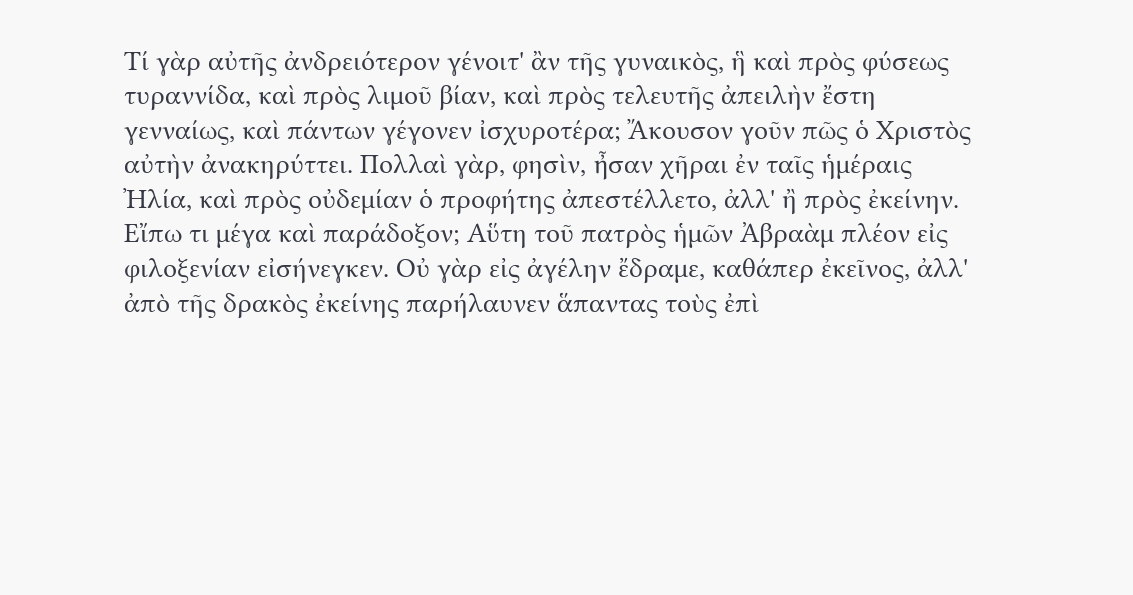Τί γὰρ αὐτῆς ἀνδρειότερον γένοιτ' ἂν τῆς γυναικὸς, ἣ καὶ πρὸς φύσεως τυραννίδα, καὶ πρὸς λιµοῦ βίαν, καὶ πρὸς τελευτῆς ἀπειλὴν ἔστη γενναίως, καὶ πάντων γέγονεν ἰσχυροτέρα; Ἄκουσον γοῦν πῶς ὁ Χριστὸς αὐτὴν ἀνακηρύττει. Πολλαὶ γὰρ, φησὶν, ἦσαν χῆραι ἐν ταῖς ἡµέραις Ἠλία, καὶ πρὸς οὐδεµίαν ὁ προφήτης ἀπεστέλλετο, ἀλλ' ἢ πρὸς ἐκείνην. Εἴπω τι µέγα καὶ παράδοξον; Αὕτη τοῦ πατρὸς ἡµῶν Ἀβραὰµ πλέον εἰς φιλοξενίαν εἰσήνεγκεν. Οὐ γὰρ εἰς ἀγέλην ἔδραµε, καθάπερ ἐκεῖνος, ἀλλ' ἀπὸ τῆς δρακὸς ἐκείνης παρήλαυνεν ἅπαντας τοὺς ἐπὶ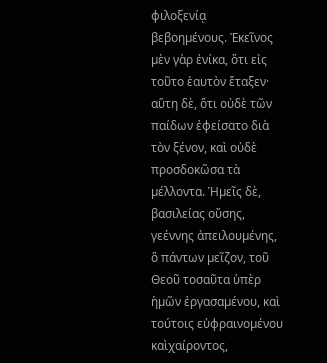φιλοξενίᾳ βεβοηµένους. Ἐκεῖνος µὲν γὰρ ἐνίκα, ὅτι εἰς τοῦτο ἑαυτὸν ἔταξεν· αὕτη δὲ, ὅτι οὐδὲ τῶν παίδων ἐφείσατο διὰ τὸν ξένον, καὶ οὐδὲ προσδοκῶσα τὰ µέλλοντα. Ἡµεῖς δὲ, βασιλείας οὔσης, γεέννης ἀπειλουµένης, ὃ πάντων µεῖζον, τοῦ Θεοῦ τοσαῦτα ὑπὲρ ἡµῶν ἐργασαµένου, καὶ τούτοις εὐφραινοµένου καὶχαίροντος,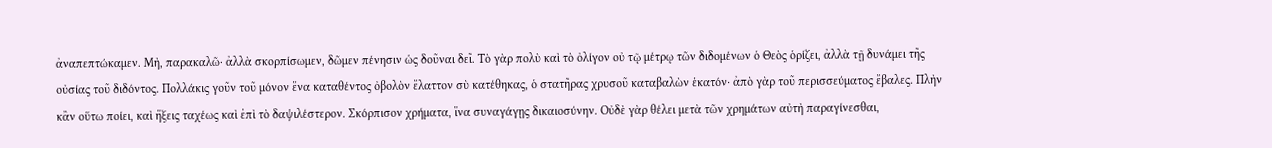ἀναπεπτώκαµεν. Μὴ, παρακαλῶ· ἀλλὰ σκορπίσωµεν, δῶµεν πένησιν ὡς δοῦναι δεῖ. Τὸ γὰρ πολὺ καὶ τὸ ὀλίγον οὐ τῷ µέτρῳ τῶν διδοµένων ὁ Θεὸς ὁρίζει, ἀλλὰ τῇ δυνάµει τῆς οὐσίας τοῦ διδόντος. Πολλάκις γοῦν τοῦ µόνον ἕνα καταθέντος ὀβολὸν ἔλαττον σὺ κατέθηκας, ὁ στατῆρας χρυσοῦ καταβαλὼν ἑκατόν· ἀπὸ γὰρ τοῦ περισσεύµατος ἔβαλες. Πλὴν κἂν οὕτω ποίει, καὶ ἥξεις ταχέως καὶ ἐπὶ τὸ δαψιλέστερον. Σκόρπισον χρήµατα, ἵνα συναγάγῃς δικαιοσύνην. Οὐδὲ γὰρ θέλει µετὰ τῶν χρηµάτων αὐτὴ παραγίνεσθαι,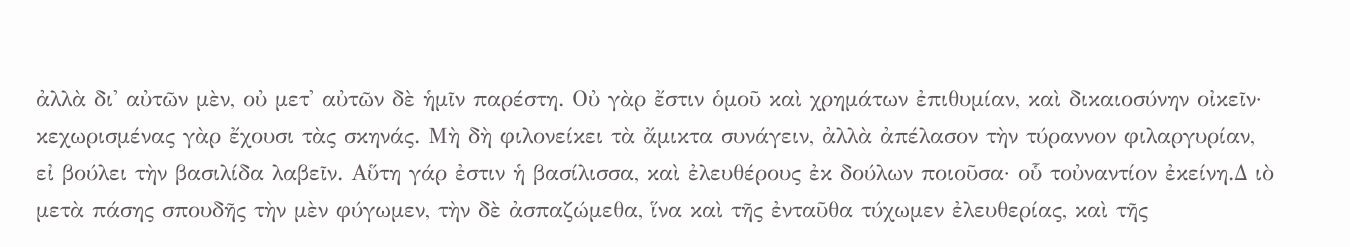ἀλλὰ δι' αὐτῶν µὲν, οὐ µετ' αὐτῶν δὲ ἡµῖν παρέστη. Οὐ γὰρ ἔστιν ὁµοῦ καὶ χρηµάτων ἐπιθυµίαν, καὶ δικαιοσύνην οἰκεῖν· κεχωρισµένας γὰρ ἔχουσι τὰς σκηνάς. Μὴ δὴ φιλονείκει τὰ ἄµικτα συνάγειν, ἀλλὰ ἀπέλασον τὴν τύραννον φιλαργυρίαν, εἰ βούλει τὴν βασιλίδα λαβεῖν. Αὕτη γάρ ἐστιν ἡ βασίλισσα, καὶ ἐλευθέρους ἐκ δούλων ποιοῦσα· οὗ τοὐναντίον ἐκείνη.∆ ιὸ µετὰ πάσης σπουδῆς τὴν µὲν φύγωµεν, τὴν δὲ ἀσπαζώµεθα, ἵνα καὶ τῆς ἐνταῦθα τύχωµεν ἐλευθερίας, καὶ τῆς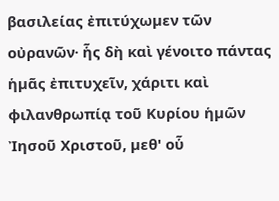βασιλείας ἐπιτύχωµεν τῶν οὐρανῶν· ἧς δὴ καὶ γένοιτο πάντας ἡµᾶς ἐπιτυχεῖν, χάριτι καὶ φιλανθρωπίᾳ τοῦ Κυρίου ἡµῶν Ἰησοῦ Χριστοῦ, µεθ' οὗ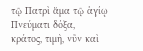τῷ Πατρὶ ἅµα τῷ ἁγίῳ Πνεύµατι δόξα, κράτος, τιµὴ, νῦν καὶ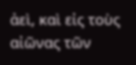ἀεὶ, καὶ εἰς τοὺς αἰῶνας τῶν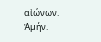αἰώνων. Ἀµήν.